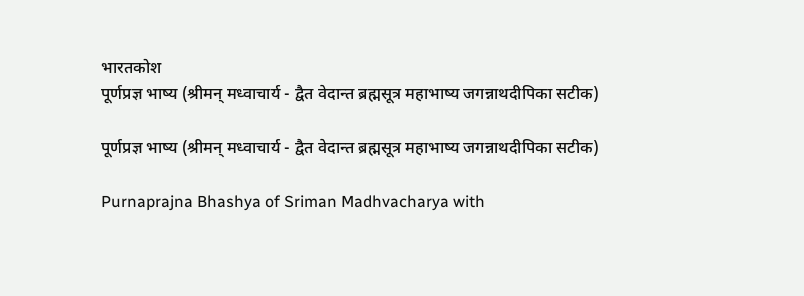भारतकोश
पूर्णप्रज्ञ भाष्य (श्रीमन् मध्वाचार्य - द्वैत वेदान्त ब्रह्मसूत्र महाभाष्य जगन्नाथदीपिका सटीक)

पूर्णप्रज्ञ भाष्य (श्रीमन् मध्वाचार्य - द्वैत वेदान्त ब्रह्मसूत्र महाभाष्य जगन्नाथदीपिका सटीक)

Purnaprajna Bhashya of Sriman Madhvacharya with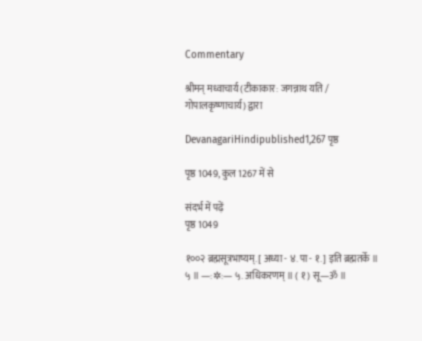Commentary

श्रीमन् मध्वाचार्य (टीकाकार: जगन्नाथ यति / गोपालकृष्णाचार्य) द्वारा

DevanagariHindipublished1,267 पृष्ठ

पृष्ठ 1049, कुल 1267 में से

संदर्भ में पढ़ें
पृष्ठ 1049

१००२ ब्रह्मसूत्रभाष्यम्. [ अध्या - ४. पा - १. ] इति ब्रह्मतर्के ॥ ५ ॥ —:✲:— ५. अधिकरणम् ॥ ( १ ) सू—ॐ ॥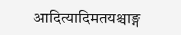आदित्यादिमतयश्चाङ्ग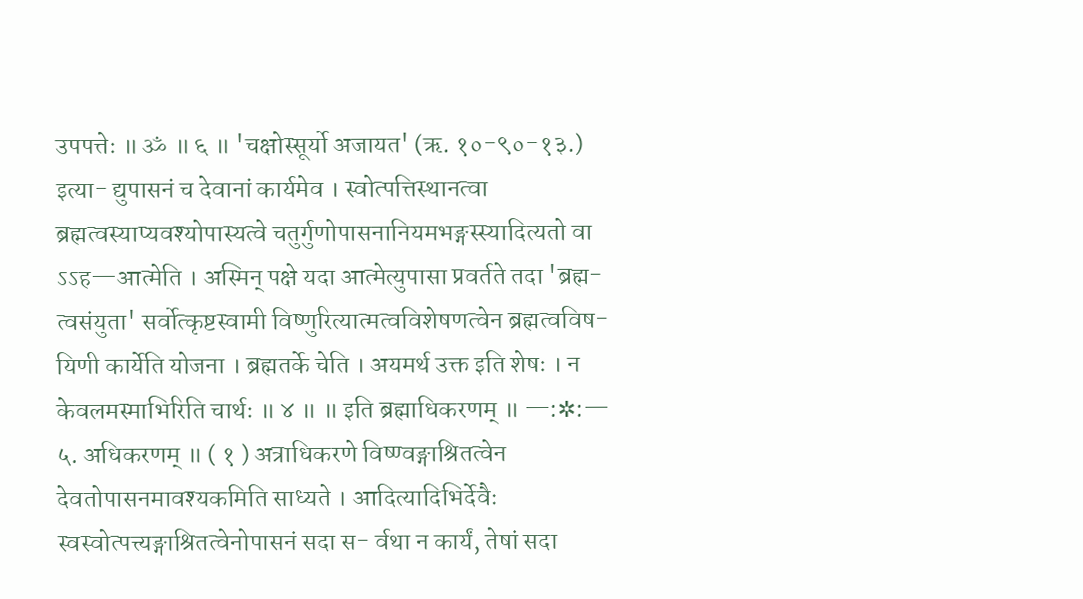उपपत्तेः ॥ ॐ ॥ ६ ॥ 'चक्षोस्सूर्यो अजायत' (ऋ. १०-९०-१३.) इत्या- द्युपासनं च देवानां कार्यमेव । स्वोत्पत्तिस्थानत्वा ब्रह्मत्वस्याप्यवश्योपास्यत्वे चतुर्गुणोपासनानियमभङ्गस्स्यादित्यतो वा ऽऽह—आत्मेति । अस्मिन् पक्षे यदा आत्मेत्युपासा प्रवर्तते तदा 'ब्रह्म- त्वसंयुता' सर्वोत्कृष्टस्वामी विष्णुरित्यात्मत्वविशेषणत्वेन ब्रह्मत्वविष- यिणी कार्येति योजना । ब्रह्मतर्के चेति । अयमर्थ उक्त इति शेषः । न केवलमस्माभिरिति चार्थः ॥ ४ ॥ ॥ इति ब्रह्माधिकरणम् ॥ —:✲:— ५. अधिकरणम् ॥ ( १ ) अत्राधिकरणे विष्ण्वङ्गाश्रितत्वेन देवतोपासनमावश्यकमिति साध्यते । आदित्यादिभिर्देवैः स्वस्वोत्पत्त्यङ्गाश्रितत्वेनोपासनं सदा स- र्वथा न कार्यं, तेषां सदा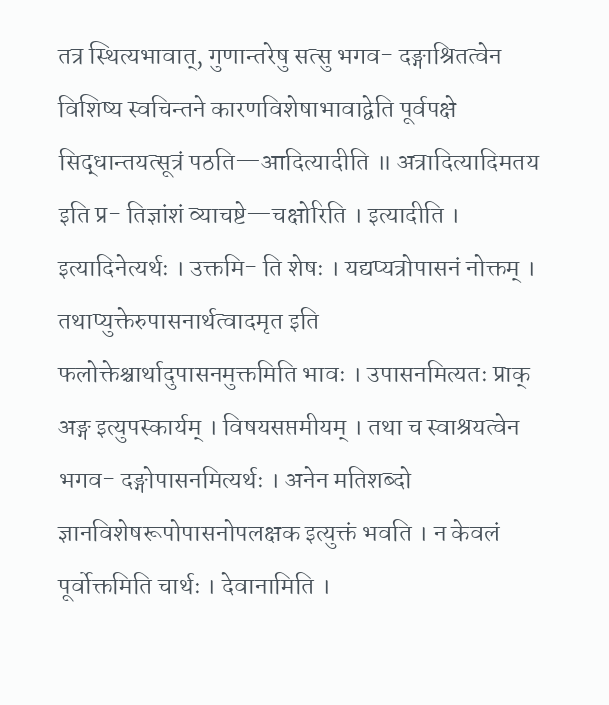तत्र स्थित्यभावात्, गुणान्तरेषु सत्सु भगव- दङ्गाश्रितत्वेन विशिष्य स्वचिन्तने कारणविशेषाभावाद्वेति पूर्वपक्षे सिद्धान्तयत्सूत्रं पठति—आदित्यादीति ॥ अत्रादित्यादिमतय इति प्र- तिज्ञांशं व्याचष्टे—चक्षोरिति । इत्यादीति । इत्यादिनेत्यर्थः । उक्तमि- ति शेषः । यद्यप्यत्रोपासनं नोक्तम् । तथाप्युक्तेरुपासनार्थत्वादमृत इति फलोक्तेश्चार्थादुपासनमुक्तमिति भावः । उपासनमित्यतः प्राक् अङ्ग इत्युपस्कार्यम् । विषयसप्तमीयम् । तथा च स्वाश्रयत्वेन भगव- दङ्गोपासनमित्यर्थः । अनेन मतिशब्दो ज्ञानविशेषरूपोपासनोपलक्षक इत्युक्तं भवति । न केवलं पूर्वोक्तमिति चार्थः । देवानामिति ।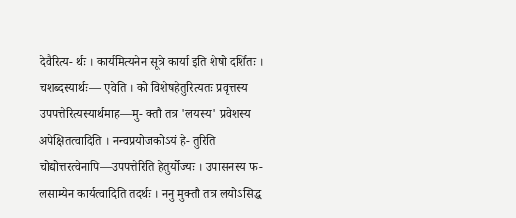देवैरित्य- र्थः । कार्यमित्यनेन सूत्रे कार्या इति शेषो दर्शितः । चशब्दस्यार्थः— एवेति । को विशेषहेतुरित्यतः प्रवृत्तस्य उपपत्तेरित्यस्यार्थमाह—मु- क्तौ तत्र 'लयस्य' प्रवेशस्य अपेक्षितत्वादिति । नन्वप्रयोजकोऽयं हे- तुरिति चोद्योत्तरत्वेनापि—उपपत्तेरिति हेतुर्योज्यः । उपासनस्य फ- लसाम्येन कार्यत्वादिति तदर्थः । ननु मुक्तौ तत्र लयोऽसिद्ध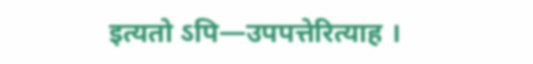इत्यतो ऽपि—उपपत्तेरित्याह ।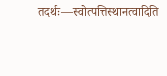तदर्थः—स्वोत्पत्तिस्थानत्वादिति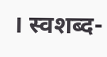। स्वशब्द-